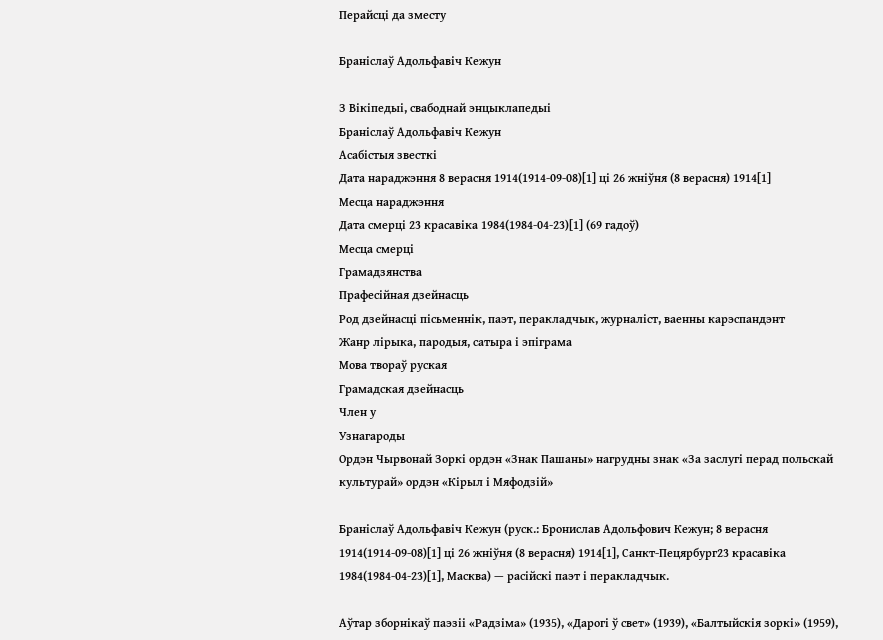Перайсці да зместу

Браніслаў Адольфавіч Кежун

З Вікіпедыі, свабоднай энцыклапедыі
Браніслаў Адольфавіч Кежун
Асабістыя звесткі
Дата нараджэння 8 верасня 1914(1914-09-08)[1] ці 26 жніўня (8 верасня) 1914[1]
Месца нараджэння
Дата смерці 23 красавіка 1984(1984-04-23)[1] (69 гадоў)
Месца смерці
Грамадзянства
Прафесійная дзейнасць
Род дзейнасці пісьменнік, паэт, перакладчык, журналіст, ваенны карэспандэнт
Жанр лірыка, пародыя, сатыра і эпіграма
Мова твораў руская
Грамадская дзейнасць
Член у
Узнагароды
Ордэн Чырвонай Зоркі ордэн «Знак Пашаны» нагрудны знак «За заслугі перад польскай культурай» ордэн «Кірыл і Мяфодзій»

Браніслаў Адольфавіч Кежун (руск.: Бронислав Адольфович Кежун; 8 верасня 1914(1914-09-08)[1] ці 26 жніўня (8 верасня) 1914[1], Санкт-Пецярбург23 красавіка 1984(1984-04-23)[1], Масква) — расійскі паэт і перакладчык.

Аўтар зборнікаў паэзіі «Радзіма» (1935), «Дарогі ў свет» (1939), «Балтыйскія зоркі» (1959),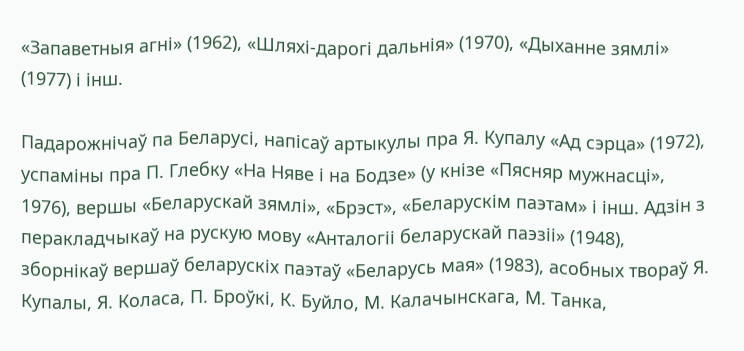«Запаветныя агні» (1962), «Шляхі-дарогі дальнія» (1970), «Дыханне зямлі» (1977) і інш.

Падарожнічаў па Беларусі, напісаў артыкулы пра Я. Купалу «Ад сэрца» (1972), успаміны пра П. Глебку «На Няве і на Бодзе» (у кнізе «Пясняр мужнасці», 1976), вершы «Беларускай зямлі», «Брэст», «Беларускім паэтам» і інш. Адзін з перакладчыкаў на рускую мову «Анталогіі беларускай паэзіі» (1948), зборнікаў вершаў беларускіх паэтаў «Беларусь мая» (1983), асобных твораў Я. Купалы, Я. Коласа, П. Броўкі, К. Буйло, М. Калачынскага, М. Танка,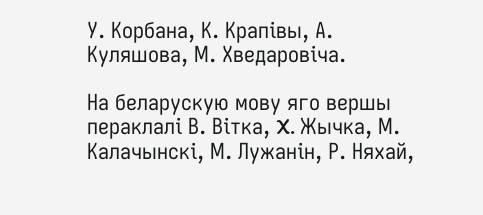У. Корбана, К. Крапівы, А. Куляшова, М. Хведаровіча.

На беларускую мову яго вершы пераклалі В. Вітка, X. Жычка, М. Калачынскі, М. Лужанін, Р. Няхай,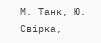М. Танк, Ю. Свірка,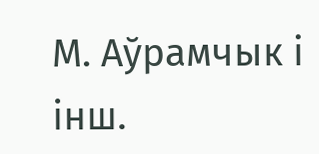М. Аўрамчык і інш.